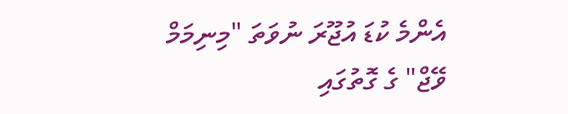އެންމެ ކުޑަ އުޖޫރަ ނުވަތަ "މިނިމަމް ވޭޖް" ގެ ގޮތުގައި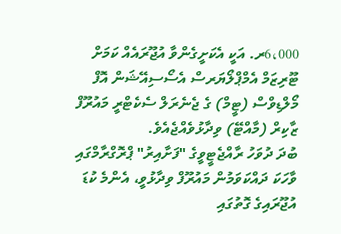6،000ރ. އަކީ އެކަށީގެންވާ އުޖޫރައެއް ކަމަށް ޓޫރިޒަމް އެމްޕްލޯޔަރސް އެސޯސިއޭޝަން އޮފް މޯލްޑިވްސް (ޓީމް) ގެ ޖެނެރަލް ސެކެޓްރީ މައުރޫފް ޒާކިރް (މާއްޓޭ) ވިދާޅުވެއްޖެއެވެ.
ބުދަ ދުވަހު ރާއްޖެޓީވީގެ "ފަށާއިރު" ޕްރޮގްރާމްގައި ވާހަކަ ދައްކަވަމުން މައުރޫފް ވިދާޅުވީ، އެންމެ ކުޑަ އުޖޫރައިގެ ގޮތުގައި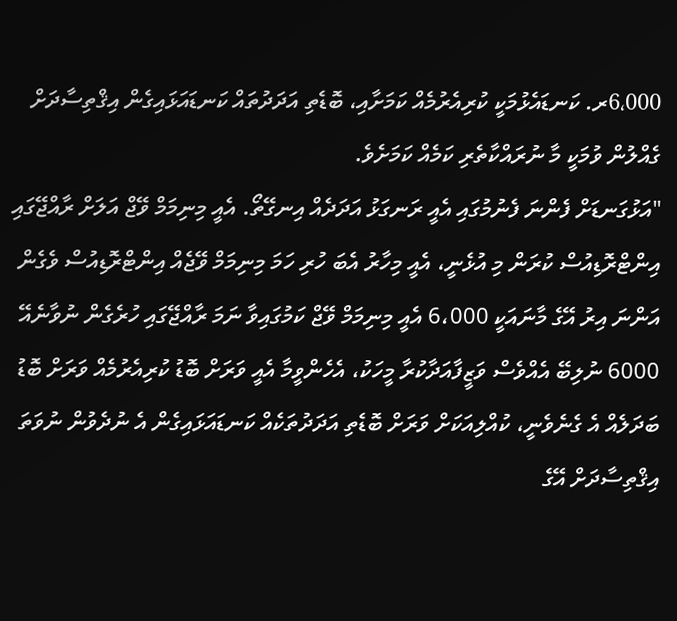6،000ރ. ކަނޑައެޅުމަކީ ކުރިއެރުމެއް ކަމަށާއި، ބޮޑެތި އަދަދުތައް ކަނޑައަޅައިގެން އިޤްތިސާދަށް ގެއްލުން ވުމަކީ މާ ނުރައްކާތެރި ކަމެއް ކަމަށެވެ.
"އަޅުގަނޑަށް ފެންނަ ފެނުމުގައި އެއީ ރަނގަޅު އަދަދެއް އިނގޭތޯ. އެއީ މިނިމަމް ވޭޖް އަލަށް ރާއްޖޭގައި އިންޓްރޮޑިއުސް ކުރަން މި އުޅެނީ، އެއީ މިހާރު އެބަ ހުރި ހަމަ މިނިމަމް ވޭޖެއް އިންޓްރޮޑިއުސް ވެގެން އަންނަ އިރު އޭގެ މާނައަކީ 6،000 އެއީ މިނިމަމް ވޭޖް ކަމުގައިވާ ނަމަ ރާއްޖޭގައި ހުރެގެން ނުވާނެއޭ 6000 ނުލިބޭ އެއްވެސް ވަޒީފާއަދާކުރާ މީހަކު، އެހެންވީމާ އެއީ ވަރަށް ބޮޑު ކުރިއެރުމެއް ވަރަށް ބޮޑު ބަދަލެއް އެ ގެނެވެނީ، ކުއްލިއަކަށް ވަރަށް ބޮޑެތި އަދަދުތަކެއް ކަނޑައަޅައިގެން އެ ނުދެވުން ނުވަތަ އިޤްތިސާދަށް އޭގެ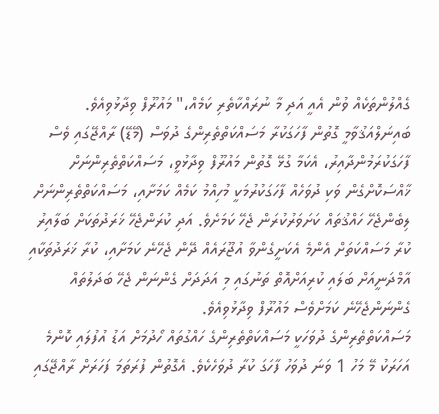ގެއްލުންތަކެއް ވުން އެއީ އަދި މާ ނުރައްކާތެރި ކަމެއް،" މައުރޫފް ވިދާޅުވިއެވެ.
ބައިނަލްއަޤުވާމީ ގޮތުން ފާހަގަކުރާ މަސައްކަތްތެރިންގެ ދުވަސް (މޭޑޭ) ރާއްޖޭގައި ވެސް ފާހަގަކުރަމުންދާއިރު، އެކަމާ ގުޅޭ ގޮތުން މައުރޫފް ވިދާޅުވީ، މަސައްކަތްތެރިންނަށް ޚާއްސަކޮށްގެން ވަކި ދުވަހެއް ފާހަގަކުރުމަކީ މުހިއްމު ކަމެއް ކަމަށާއި، މަސައްކަތްތެރިންނަށް ލިބެންޖެހޭ ހައްޤުތައް ކަށަވަރުކުރަން ޖެހޭ ކަމަށެވެ. އަދި ކުރަންޖެހޭ ޚަރަދުތަކަށް ބަލާއިރު ކުރާ މަސައްކަތަށް އެންމެ އެކަށީގެންވާ އުޖޫރައެއް ދޭން ޖެހޭނެ ކަމަށާއި، ކުރާ ޚަރަދުތަކާއި އާމްދަނީއަށް ބަލައި ކުރިއަށްއޮތް ތަނުގައި މި އަދަދަށް ގެންނަން ޖެހޭ ބަދަލުތައް ގެންނަންޖެހޭނެ ކަމަށްވެސް މައުރޫފް ވިދާޅުވިއެވެ.
މަސައްކަތްތެރިންގެ ދުވަހަކީ މަސައްކަތްތެރިންގެ ހައްގުތައް ހޯދުމަށް އަޑު އުފުލައި ކޮންމެ އަހަރަކު މޭ މަހު 1 ވަނަ ދުވަހު ފާހަގަ ކުރާ ދުވަހެކެވެ. އެގޮތުން ފުރަތަމަ ފަހަރަށް ރާއްޖޭގައި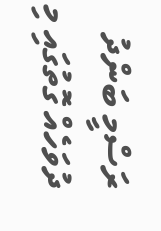ރަސްމީ ބަންދު ދުވަހެއް ގޮތުގައި މި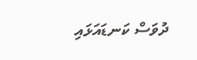ދުވަސް ކަނޑައަޅައި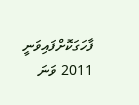ފާހަގަކޮށްފައިވަނީ 2011 ވަނަ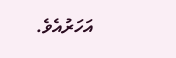އަހަރުއެވެ.